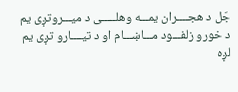جّل د هجــــران یمـــه وهلـــــی د میـــروتږی یم
د خورو زلفـــود مـــاښـــام او د تیــــارو تږی یم
لږه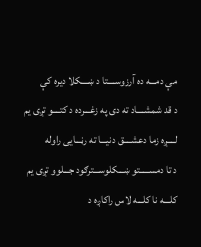مې دمـــه ده آرزوســــتا د ښــــکلا دیره کې
د قد شمشــــاد ته دی په زغـــرده د کتــــو تږی یم
لــــږه زما دعشــــق دنیـــا ته رڼـــایی راوله
د تا دمســـــتو ښـــکلوســـترګود جـــلوو تږی یم
کلـــه نا کلـــه لاس راکاږه د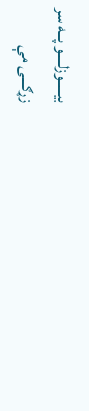بیـــــوزلــــو پــه سر
زړګـــی مې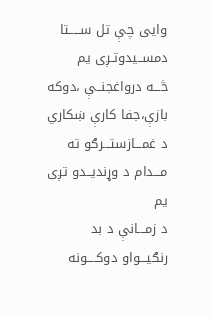وایی چې تل ســـــتا دمســیدوتـږی یم
څـــه درواغجنــې ،دوکه بازې،جفا کارې ښکاري
د غمـــازستـــرګو ته مـــدام د وړندیــدو تږی یم
د زمـــانې د بد رنګیـــواو دوکــــونه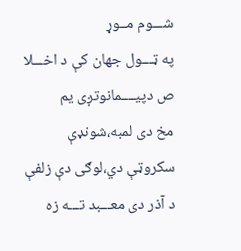شـــوم مــوړ
په ټـــول جهان کې د اخـــلا ص دپیــــمانوتږی یم
مخ دی لمبه،شونډې سکروټې دي،لوګی دې زلفې
د آذر دی معـــبد تـــه زه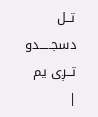تــل دسجـــــدو تــږی یم
|